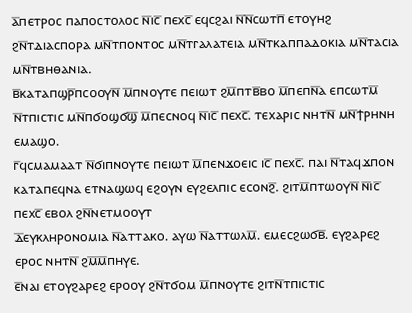ⲁ̅ⲡⲉⲧⲣⲟⲥ ⲡⲁⲡⲟⲥⲧⲟⲗⲟⲥ ⲛ̅ⲓⲥ̅ ⲡⲉⲭⲥ̅ ⲉϥⲥϩⲁⲓ ⲛ̅ⲛ̅ⲥⲱⲧⲡ̅ ⲉⲧⲟⲩⲏϩ ϩⲛ̅ⲧⲇⲓⲁⲥⲡⲟⲣⲁ ⲙⲛ̅ⲧⲡⲟⲛⲧⲟⲥ ⲙⲛ̅ⲧⲅⲁⲗⲁⲧⲉⲓⲁ ⲙⲛ̅ⲧⲕⲁⲡⲡⲁⲇⲟⲕⲓⲁ ⲙⲛ̅ⲧⲁⲥⲓⲁ ⲙⲛ̅ⲧⲃⲏⲑⲁⲛⲓⲁ.
ⲃ̅ⲕⲁⲧⲁⲡϣⲣ̅ⲡⲥⲟⲟⲩⲛ̅ ⲙ̅ⲡⲛⲟⲩⲧⲉ ⲡⲉⲓⲱⲧ ϩⲙ̅ⲡⲧⲃ̅ⲃⲟ ⲙ̅ⲡⲉⲡⲛ̅ⲁ ⲉⲡⲥⲱⲧⲙ̅ ⲛ̅ⲧⲡⲓⲥⲧⲓⲥ ⲙⲛ̅ⲡϭⲟϣϭϣ̅ ⲙ̅ⲡⲉⲥⲛⲟϥ ⲛ̅ⲓⲥ̅ ⲡⲉⲭⲥ̅. ⲧⲉⲭⲁⲣⲓⲥ ⲛⲏⲧⲛ̅ ⲙⲛ̅ϯⲣⲏⲛⲏ ⲉⲙⲁϣⲟ.
ⲅ̅ϥⲥⲙⲁⲙⲁⲁⲧ ⲛ̅ϭⲓⲡⲛⲟⲩⲧⲉ ⲡⲉⲓⲱⲧ ⲙ̅ⲡⲉⲛϫⲟⲉⲓⲥ ⲓⲥ̅ ⲡⲉⲭⲥ̅. ⲡⲁⲓ ⲛ̅ⲧⲁϥϫⲡⲟⲛ ⲕⲁⲧⲁⲡⲉϥⲛⲁ ⲉⲧⲛⲁϣⲱϥ ⲉϩⲟⲩⲛ ⲉⲩϩⲉⲗⲡⲓⲥ ⲉⲥⲟⲛϩ̅. ϩⲓⲧⲙ̅ⲡⲧⲱⲟⲩⲛ̅ ⲛ̅ⲓⲥ̅ ⲡⲉⲭⲥ̅ ⲉⲃⲟⲗ ϩⲛ̅ⲛⲉⲧⲙⲟⲟⲩⲧ
ⲇ̅ⲉⲩⲕⲗⲏⲣⲟⲛⲟⲙⲓⲁ ⲛ̅ⲁⲧⲧⲁⲕⲟ. ⲁⲩⲱ ⲛ̅ⲁⲧⲧⲱⲗⲙ̅. ⲉⲙⲉⲥϩⲱϭⲃ̅. ⲉⲩϩⲁⲣⲉϩ ⲉⲣⲟⲥ ⲛⲏⲧⲛ̅ ϩⲙ̅ⲙ̅ⲡⲏⲩⲉ.
ⲉ̅ⲛⲁⲓ ⲉⲧⲟⲩϩⲁⲣⲉϩ ⲉⲣⲟⲟⲩ ϩⲛ̅ⲧϭⲟⲙ ⲙ̅ⲡⲛⲟⲩⲧⲉ ϩⲓⲧⲛ̅ⲧⲡⲓⲥⲧⲓⲥ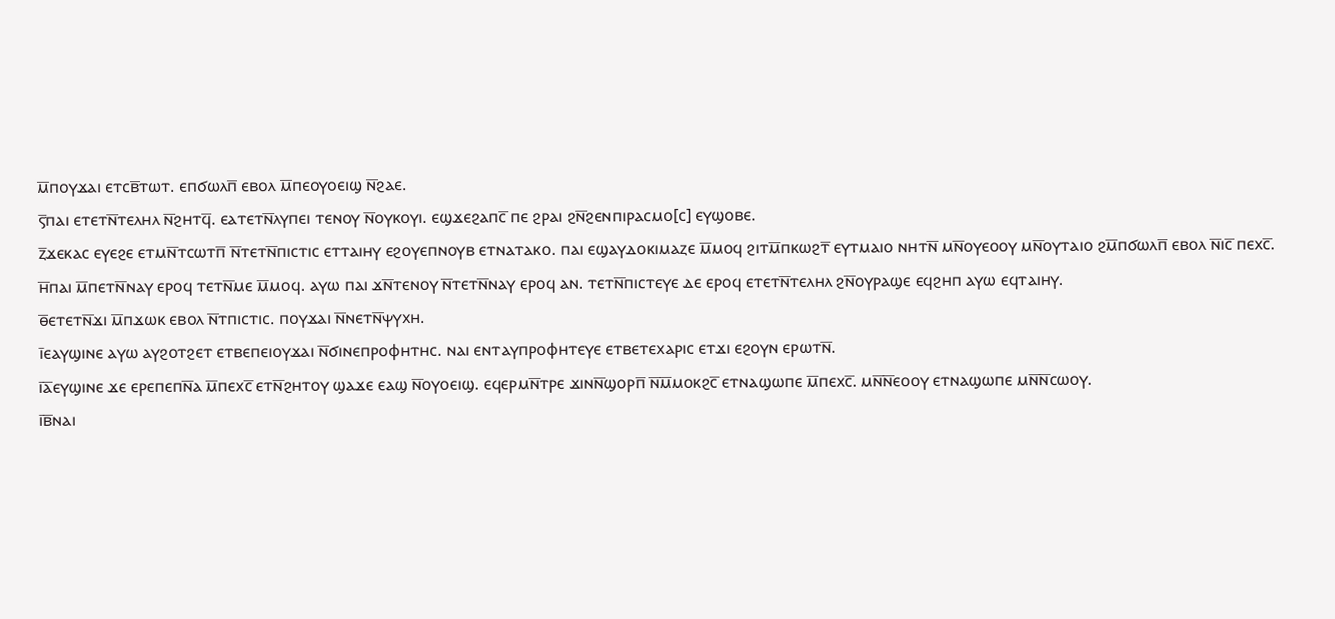ⲙ̅ⲡⲟⲩϫⲁⲓ ⲉⲧⲥⲃ̅ⲧⲱⲧ. ⲉⲡϭⲱⲗⲡ̅ ⲉⲃⲟⲗ ⲙ̅ⲡⲉⲟⲩⲟⲉⲓϣ ⲛ̅ϩⲁⲉ.
ⲋ̅ⲡⲁⲓ ⲉⲧⲉⲧⲛ̅ⲧⲉⲗⲏⲗ ⲛ̅ϩⲏⲧϥ̅. ⲉⲁⲧⲉⲧⲛ̅ⲗⲩⲡⲉⲓ ⲧⲉⲛⲟⲩ ⲛ̅ⲟⲩⲕⲟⲩⲓ. ⲉϣϫⲉϩⲁⲡⲥ̅ ⲡⲉ ϩⲣⲁⲓ ϩⲛ̅ϩⲉⲛⲡⲓⲣⲁⲥⲙⲟ[ⲥ] ⲉⲩϣⲟⲃⲉ.
ⲍ̅ϫⲉⲕⲁⲥ ⲉⲩⲉϩⲉ ⲉⲧⲙⲛ̅ⲧⲥⲱⲧⲡ̅ ⲛ̅ⲧⲉⲧⲛ̅ⲡⲓⲥⲧⲓⲥ ⲉⲧⲧⲁⲓⲏⲩ ⲉϩⲟⲩⲉⲡⲛⲟⲩⲃ ⲉⲧⲛⲁⲧⲁⲕⲟ. ⲡⲁⲓ ⲉϣⲁⲩⲇⲟⲕⲓⲙⲁⲍⲉ ⲙ̅ⲙⲟϥ ϩⲓⲧⲙ̅ⲡⲕⲱϩⲧ̅ ⲉⲩⲧⲙⲁⲓⲟ ⲛⲏⲧⲛ̅ ⲙⲛ̅ⲟⲩⲉⲟⲟⲩ ⲙⲛ̅ⲟⲩⲧⲁⲓⲟ ϩⲙ̅ⲡϭⲱⲗⲡ̅ ⲉⲃⲟⲗ ⲛ̅ⲓⲥ̅ ⲡⲉⲭⲥ̅.
ⲏ̅ⲡⲁⲓ ⲙ̅ⲡⲉⲧⲛ̅ⲛⲁⲩ ⲉⲣⲟϥ ⲧⲉⲧⲛ̅ⲙⲉ ⲙ̅ⲙⲟϥ. ⲁⲩⲱ ⲡⲁⲓ ϫⲛ̅ⲧⲉⲛⲟⲩ ⲛ̅ⲧⲉⲧⲛ̅ⲛⲁⲩ ⲉⲣⲟϥ ⲁⲛ. ⲧⲉⲧⲛ̅ⲡⲓⲥⲧⲉⲩⲉ ⲇⲉ ⲉⲣⲟϥ ⲉⲧⲉⲧⲛ̅ⲧⲉⲗⲏⲗ ϩⲛ̅ⲟⲩⲣⲁϣⲉ ⲉϥϩⲏⲡ ⲁⲩⲱ ⲉϥⲧⲁⲓⲏⲩ.
ⲑ̅ⲉⲧⲉⲧⲛ̅ϫⲓ ⲙ̅ⲡϫⲱⲕ ⲉⲃⲟⲗ ⲛ̅ⲧⲡⲓⲥⲧⲓⲥ. ⲡⲟⲩϫⲁⲓ ⲛ̅ⲛⲉⲧⲛ̅ⲯⲩⲭⲏ.
ⲓ̅ⲉⲁⲩϣⲓⲛⲉ ⲁⲩⲱ ⲁⲩϩⲟⲧϩⲉⲧ ⲉⲧⲃⲉⲡⲉⲓⲟⲩϫⲁⲓ ⲛ̅ϭⲓⲛⲉⲡⲣⲟⲫⲏⲧⲏⲥ. ⲛⲁⲓ ⲉⲛⲧⲁⲩⲡⲣⲟⲫⲏⲧⲉⲩⲉ ⲉⲧⲃⲉⲧⲉⲭⲁⲣⲓⲥ ⲉⲧϫⲓ ⲉϩⲟⲩⲛ ⲉⲣⲱⲧⲛ̅.
ⲓ̅ⲁ̅ⲉⲩϣⲓⲛⲉ ϫⲉ ⲉⲣⲉⲡⲉⲡⲛ̅ⲁ ⲙ̅ⲡⲉⲭⲥ̅ ⲉⲧⲛ̅ϩⲏⲧⲟⲩ ϣⲁϫⲉ ⲉⲁϣ ⲛ̅ⲟⲩⲟⲉⲓϣ. ⲉϥⲉⲣⲙⲛ̅ⲧⲣⲉ ϫⲓⲛⲛ̅ϣⲟⲣⲡ̅ ⲛ̅ⲙ̅ⲙⲟⲕϩⲥ̅ ⲉⲧⲛⲁϣⲱⲡⲉ ⲙ̅ⲡⲉⲭⲥ̅. ⲙⲛ̅ⲛ̅ⲉⲟⲟⲩ ⲉⲧⲛⲁϣⲱⲡⲉ ⲙⲛ̅ⲛ̅ⲥⲱⲟⲩ.
ⲓ̅ⲃ̅ⲛⲁⲓ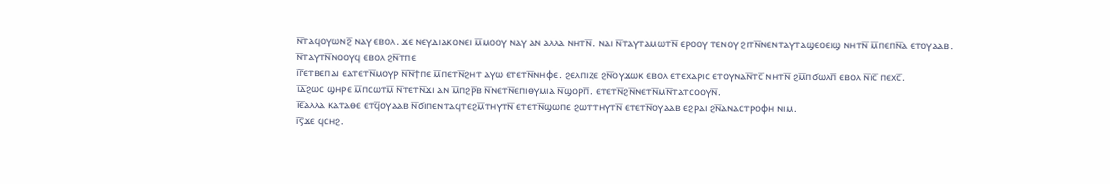ⲛ̅ⲧⲁϥⲟⲩⲱⲛϩ̅ ⲛⲁⲩ ⲉⲃⲟⲗ. ϫⲉ ⲛⲉⲩⲇⲓⲁⲕⲟⲛⲉⲓ ⲙ̅ⲙⲟⲟⲩ ⲛⲁⲩ ⲁⲛ ⲁⲗⲗⲁ ⲛⲏⲧⲛ̅. ⲛⲁⲓ ⲛ̅ⲧⲁⲩⲧⲁⲙⲱⲧⲛ̅ ⲉⲣⲟⲟⲩ ⲧⲉⲛⲟⲩ ϩⲓⲧⲛ̅ⲛⲉⲛⲧⲁⲩⲧⲁϣⲉⲟⲉⲓϣ ⲛⲏⲧⲛ̅ ⲙ̅ⲡⲉⲡⲛ̅ⲁ ⲉⲧⲟⲩⲁⲁⲃ. ⲛ̅ⲧⲁⲩⲧⲛ̅ⲛⲟⲟⲩϥ ⲉⲃⲟⲗ ϩⲛ̅ⲧⲡⲉ
ⲓ̅ⲅ̅ⲉⲧⲃⲉⲡⲁⲓ ⲉⲁⲧⲉⲧⲛ̅ⲙⲟⲩⲣ ⲛ̅ⲛ̅ϯⲡⲉ ⲙ̅ⲡⲉⲧⲛ̅ϩⲏⲧ ⲁⲩⲱ ⲉⲧⲉⲧⲛ̅ⲛⲏⲫⲉ. ϩⲉⲗⲡⲓⲍⲉ ϩⲛ̅ⲟⲩϫⲱⲕ ⲉⲃⲟⲗ ⲉⲧⲉⲭⲁⲣⲓⲥ ⲉⲧⲟⲩⲛⲁⲛ̅ⲧⲥ̅ ⲛⲏⲧⲛ̅ ϩⲙ̅ⲡϭⲱⲗⲡ̅ ⲉⲃⲟⲗ ⲛ̅ⲓⲥ̅ ⲡⲉⲭⲥ̅.
ⲓ̅ⲇ̅ϩⲱⲥ ϣⲏⲣⲉ ⲙ̅ⲡⲥⲱⲧⲙ̅ ⲛ̅ⲧⲉⲧⲛ̅ϫⲓ ⲁⲛ ⲙ̅ⲡϩⲣ̅ⲃ ⲛ̅ⲛⲉⲧⲛ̅ⲉⲡⲓⲑⲩⲙⲓⲁ ⲛ̅ϣⲟⲣⲡ̅. ⲉⲧⲉⲧⲛ̅ϩⲛ̅ⲛⲉⲧⲛ̅ⲙⲛ̅ⲧⲁⲧⲥⲟⲟⲩⲛ̅.
ⲓ̅ⲉ̅ⲁⲗⲗⲁ ⲕⲁⲧⲁⲑⲉ ⲉⲧϥ̅ⲟⲩⲁⲁⲃ ⲛ̅ϭⲓⲡⲉⲛⲧⲁϥⲧⲉϩⲙ̅ⲧⲏⲩⲧⲛ̅ ⲉⲧⲉⲧⲛ̅ϣⲱⲡⲉ ϩⲱⲧⲧⲏⲩⲧⲛ̅ ⲉⲧⲉⲧⲛ̅ⲟⲩⲁⲁⲃ ⲉϩⲣⲁⲓ ϩⲛ̅ⲁⲛⲁⲥⲧⲣⲟⲫⲏ ⲛⲓⲙ.
ⲓ̅ⲋ̅ϫⲉ ϥⲥⲏϩ.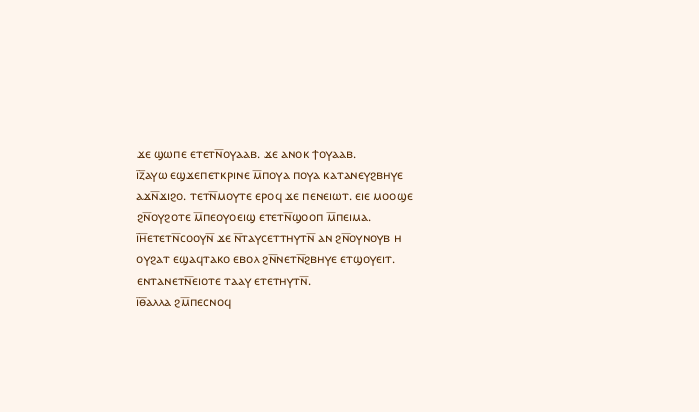ϫⲉ ϣⲱⲡⲉ ⲉⲧⲉⲧⲛ̅ⲟⲩⲁⲁⲃ. ϫⲉ ⲁⲛⲟⲕ ϯⲟⲩⲁⲁⲃ.
ⲓ̅ⲍ̅ⲁⲩⲱ ⲉϣϫⲉⲡⲉⲧⲕⲣⲓⲛⲉ ⲙ̅ⲡⲟⲩⲁ ⲡⲟⲩⲁ ⲕⲁⲧⲁⲛⲉⲩϩⲃⲏⲩⲉ ⲁϫⲛ̅ϫⲓϩⲟ. ⲧⲉⲧⲛ̅ⲙⲟⲩⲧⲉ ⲉⲣⲟϥ ϫⲉ ⲡⲉⲛⲉⲓⲱⲧ. ⲉⲓⲉ ⲙⲟⲟϣⲉ ϩⲛ̅ⲟⲩϩⲟⲧⲉ ⲙ̅ⲡⲉⲟⲩⲟⲉⲓϣ ⲉⲧⲉⲧⲛ̅ϣⲟⲟⲡ ⲙ̅ⲡⲉⲓⲙⲁ.
ⲓ̅ⲏ̅ⲉⲧⲉⲧⲛ̅ⲥⲟⲟⲩⲛ̅ ϫⲉ ⲛ̅ⲧⲁⲩⲥⲉⲧⲧⲏⲩⲧⲛ̅ ⲁⲛ ϩⲛ̅ⲟⲩⲛⲟⲩⲃ ⲏ ⲟⲩϩⲁⲧ ⲉϣⲁϥⲧⲁⲕⲟ ⲉⲃⲟⲗ ϩⲛ̅ⲛⲉⲧⲛ̅ϩⲃⲏⲩⲉ ⲉⲧϣⲟⲩⲉⲓⲧ. ⲉⲛⲧⲁⲛⲉⲧⲛ̅ⲉⲓⲟⲧⲉ ⲧⲁⲁⲩ ⲉⲧⲉⲧⲏⲩⲧⲛ̅.
ⲓ̅ⲑ̅ⲁⲗⲗⲁ ϩⲙ̅ⲡⲉⲥⲛⲟϥ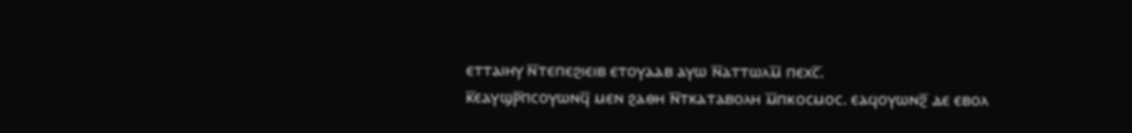ⲉⲧⲧⲁⲓⲏⲩ ⲛ̅ⲧⲉⲡⲉϩⲓⲉⲓⲃ ⲉⲧⲟⲩⲁⲁⲃ ⲁⲩⲱ ⲛ̅ⲁⲧⲧⲱⲗⲙ̅ ⲡⲉⲭⲥ̅.
ⲕ̅ⲉⲁⲩϣⲣ̅ⲡⲥⲟⲩⲱⲛϥ̅ ⲙⲉⲛ ϩⲁⲑⲏ ⲛ̅ⲧⲕⲁⲧⲁⲃⲟⲗⲏ ⲙ̅ⲡⲕⲟⲥⲙⲟⲥ. ⲉⲁϥⲟⲩⲱⲛϩ̅ ⲇⲉ ⲉⲃⲟⲗ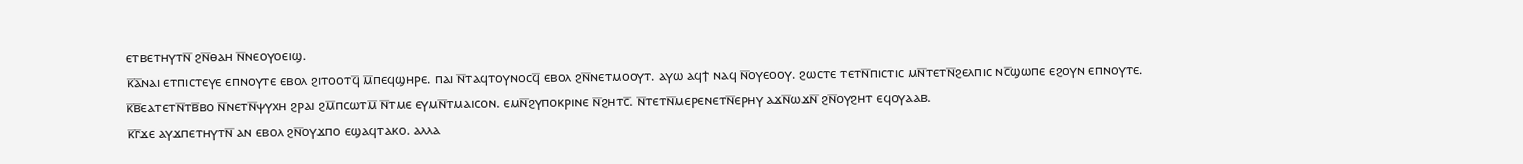ⲉⲧⲃⲉⲧⲏⲩⲧⲛ̅ ϩⲛ̅ⲑⲁⲏ ⲛ̅ⲛⲉⲟⲩⲟⲉⲓϣ.
ⲕ̅ⲁ̅ⲛⲁⲓ ⲉⲧⲡⲓⲥⲧⲉⲩⲉ ⲉⲡⲛⲟⲩⲧⲉ ⲉⲃⲟⲗ ϩⲓⲧⲟⲟⲧϥ̅ ⲙ̅ⲡⲉϥϣⲏⲣⲉ. ⲡⲁⲓ ⲛ̅ⲧⲁϥⲧⲟⲩⲛⲟⲥϥ̅ ⲉⲃⲟⲗ ϩⲛ̅ⲛⲉⲧⲙⲟⲟⲩⲧ. ⲁⲩⲱ ⲁϥϯ ⲛⲁϥ ⲛ̅ⲟⲩⲉⲟⲟⲩ. ϩⲱⲥⲧⲉ ⲧⲉⲧⲛ̅ⲡⲓⲥⲧⲓⲥ ⲙⲛ̅ⲧⲉⲧⲛ̅ϩⲉⲗⲡⲓⲥ ⲛⲥ̅ϣⲱⲡⲉ ⲉϩⲟⲩⲛ ⲉⲡⲛⲟⲩⲧⲉ.
ⲕ̅ⲃ̅ⲉⲁⲧⲉⲧⲛ̅ⲧⲃ̅ⲃⲟ ⲛ̅ⲛⲉⲧⲛ̅ⲯⲩⲭⲏ ϩⲣⲁⲓ ϩⲙ̅ⲡⲥⲱⲧⲙ̅ ⲛ̅ⲧⲙⲉ ⲉⲩⲙⲛ̅ⲧⲙⲁⲓⲥⲟⲛ. ⲉⲙⲛ̅ϩⲩⲡⲟⲕⲣⲓⲛⲉ ⲛ̅ϩⲏⲧⲥ̅. ⲛ̅ⲧⲉⲧⲛ̅ⲙⲉⲣⲉⲛⲉⲧⲛ̅ⲉⲣⲏⲩ ⲁϫⲛ̅ⲱϫⲛ̅ ϩⲛ̅ⲟⲩϩⲏⲧ ⲉϥⲟⲩⲁⲁⲃ.
ⲕ̅ⲅ̅ϫⲉ ⲁⲩϫⲡⲉⲧⲏⲩⲧⲛ̅ ⲁⲛ ⲉⲃⲟⲗ ϩⲛ̅ⲟⲩϫⲡⲟ ⲉϣⲁϥⲧⲁⲕⲟ. ⲁⲗⲗⲁ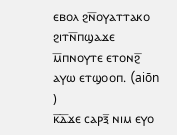ⲉⲃⲟⲗ ϩⲛ̅ⲟⲩⲁⲧⲧⲁⲕⲟ ϩⲓⲧⲛ̅ⲡϣⲁϫⲉ ⲙ̅ⲡⲛⲟⲩⲧⲉ ⲉⲧⲟⲛϩ̅ ⲁⲩⲱ ⲉⲧϣⲟⲟⲡ. (aiōn )
ⲕ̅ⲇ̅ϫⲉ ⲥⲁⲣⲝ̅ ⲛⲓⲙ ⲉⲩⲟ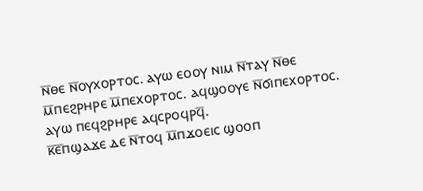ⲛ̅ⲑⲉ ⲛ̅ⲟⲩⲭⲟⲣⲧⲟⲥ. ⲁⲩⲱ ⲉⲟⲟⲩ ⲛⲓⲙ ⲛ̅ⲧⲁⲩ ⲛ̅ⲑⲉ ⲙ̅ⲡⲉϩⲣⲏⲣⲉ ⲙ̅ⲡⲉⲭⲟⲣⲧⲟⲥ. ⲁϥϣⲟⲟⲩⲉ ⲛ̅ϭⲓⲡⲉⲭⲟⲣⲧⲟⲥ. ⲁⲩⲱ ⲡⲉϥϩⲣⲏⲣⲉ ⲁϥⲥⲣⲟϥⲣϥ̅.
ⲕ̅ⲉ̅ⲡϣⲁϫⲉ ⲇⲉ ⲛ̅ⲧⲟϥ ⲙ̅ⲡϫⲟⲉⲓⲥ ϣⲟⲟⲡ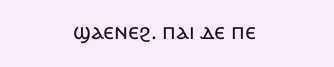ϣⲁⲉⲛⲉϩ. ⲡⲁⲓ ⲇⲉ ⲡⲉ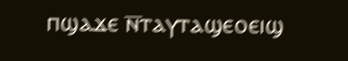ⲡϣⲁϫⲉ ⲛ̅ⲧⲁⲩⲧⲁϣⲉⲟⲉⲓϣ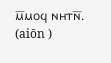ⲙ̅ⲙⲟϥ ⲛⲏⲧⲛ̅. (aiōn )